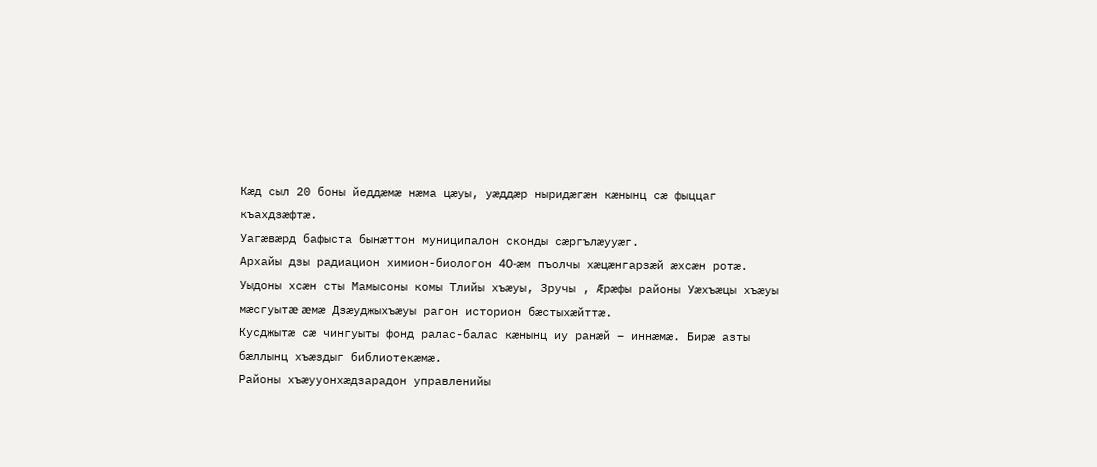Кæд сыл 20 боны йеддæмæ нæма цæуы, уæддæр ныридæгæн кæнынц сæ фыццаг къахдзæфтæ.
Уагæвæрд бафыста бынæттон муниципалон сконды сæргълæууæг.
Архайы дзы радиацион химион-биологон 40-æм пъолчы хæцæнгарзæй æхсæн ротæ.
Уыдоны хсæн сты Мамысоны комы Тлийы хъæуы, Зручы , Æрæфы районы Уæхъæцы хъæуы мæсгуытæ æмæ Дзæуджыхъæуы рагон историон бæстыхæйттæ.
Кусджытæ сæ чингуыты фонд ралас-балас кæнынц иу ранæй – иннæмæ. Бирæ азты бæллынц хъæздыг библиотекæмæ.
Районы хъæууонхæдзарадон управленийы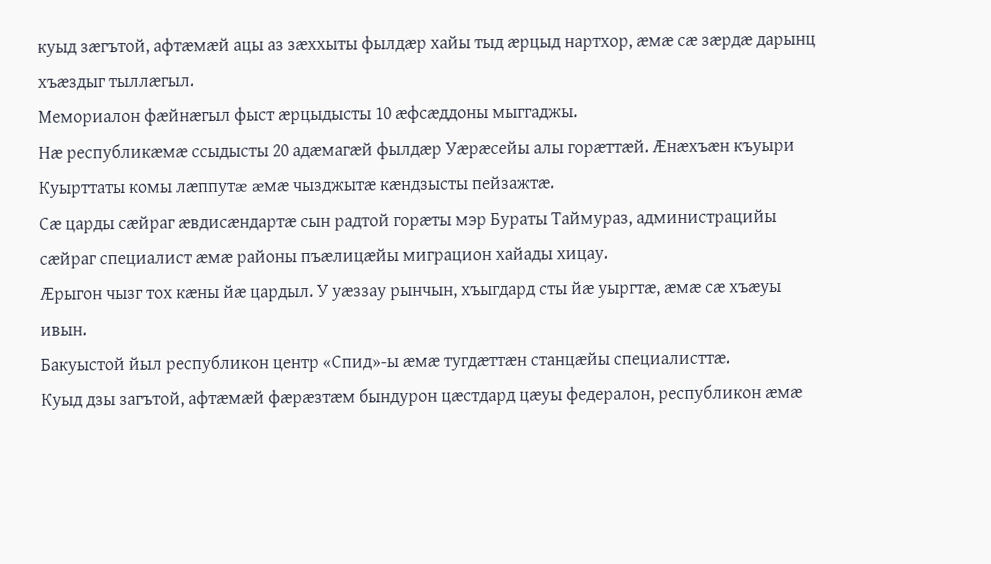куыд зæгътой, афтæмæй ацы аз зæххыты фылдæр хайы тыд æрцыд нартхор, æмæ сæ зæрдæ дарынц хъæздыг тыллæгыл.
Мемориалон фæйнæгыл фыст æрцыдысты 10 æфсæддоны мыггаджы.
Нæ республикæмæ ссыдысты 20 адæмагæй фылдæр Уæрæсейы алы горæттæй. Æнæхъæн къуыри Куырттаты комы лæппутæ æмæ чызджытæ кæндзысты пейзажтæ.
Сæ царды сæйраг æвдисæндартæ сын радтой горæты мэр Бураты Таймураз, администрацийы сæйраг специалист æмæ районы пъæлицæйы миграцион хайады хицау.
Æрыгон чызг тох кæны йæ цардыл. У уæззау рынчын, хъыгдард сты йæ уыргтæ, æмæ сæ хъæуы ивын.
Бакуыстой йыл республикон центр «Спид»-ы æмæ тугдæттæн станцæйы специалисттæ.
Куыд дзы загътой, афтæмæй фæрæзтæм бындурон цæстдард цæуы федералон, республикон æмæ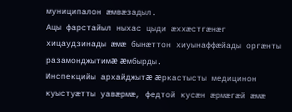муниципалон æмвæзадыл.
Ацы фарстайыл ныхас цыди æххæстгæнæг хицаудзинады æмæ бынæттон хиуынаффæйады оргæнты разамонджытимæ æмбырды.
Инспекцийы архайджытæ æркастысты медицинон куыстуæтты уавæрмæ, федтой кусæн æрмæгæй æмæ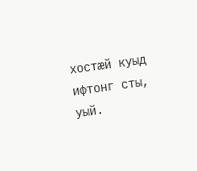хостæй куыд ифтонг сты, уый.